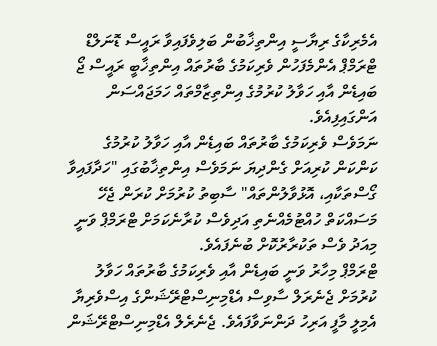އެމެރިކާގެ ރިޔާސީ އިންތިޚާބުން ބަލިވެފައިވާ ރައީސް ޑޮނަލްޑް ޓްރަމްޕް އެންމެފަހުން ވެރިކަމުގެ ބާރުތައް އިންތިޚާބީ ރައީސް ޖޯ ބައިޑެން އާއި ހަވާލު ކުރުމުގެ އިންތިޒާމްތައް ހަމަޖައްސަން އަންގައިފިއެވެ.
ނަމަވެސް ވެރިކަމުގެ ބާރުތައް ބައިޑެން އާއި ހަވާލު ކުރުމުގެ ކަންކަން ކުރިއަށް ގެންދިޔަ ނަމަވެސް އިންތިޚާބުގައި "ހަދާފައިވާ ގޯސްތަކާއި، އޮޅުވާލުންތައް" ސާބިތު ކުރުމަށް ކުރަން ޖެހޭ މަސައްކަތް ހުއްޓުމެއްނެތި އަދިވެސް ކުރާނެކަމަށް ޓްރަމްޕް ވަނީ މިއަދު ވެސް ތަކުރާރުކޮށް ބުނެފައެވެ.
ޓްރަމްޕް މިހާރު ވަނީ ބައިޑެން އާއި ވެރިކަމުގެ ބާރުތައް ހަވާލު ކުރުމަށް ޖެނެރަލް ސާވިސް އެޑްމިނިސްޓްރޭޝަންގެ އިސްވެރިޔާ އެމިލީ މާފީ އަރިހު ދަންނަވާފައެވެ. ޖެނެރެލް އެޑްމިނިސްޓްރޭޝަން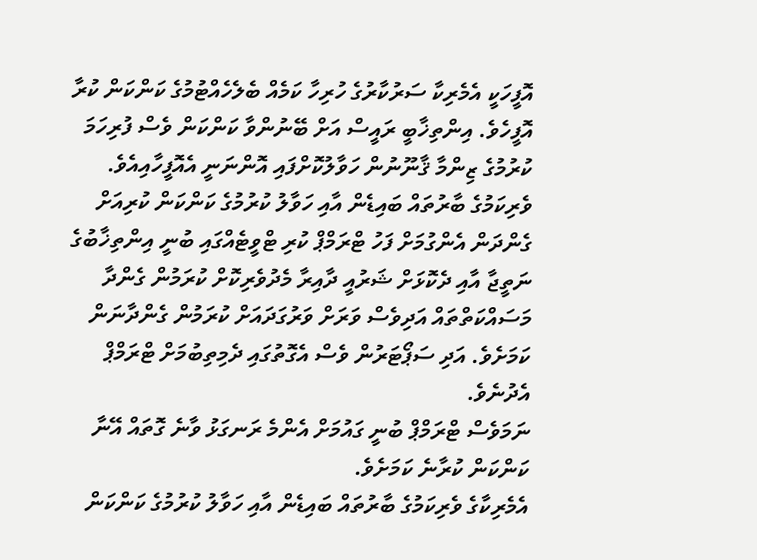އޮފީހަކީ އެމެރިކާ ސަރުކާރުގެ ހުރިހާ ކަމެއް ބެލެހެއްޓުމުގެ ކަންކަން ކުރާ އޮފީހެވެ. އިންތިޚާބީ ރައީސް އަށް ބޭނުންވާ ކަންކަން ވެސް ފުރިހަމަ ކުރުމުގެ ޒިންމާ ޤާނޫނުން ހަވާލުކޮށްފައި އޮންނަނީ އެއޮފީހާއިއެވެ.
ވެރިކަމުގެ ބާރުތައް ބައިޑެން އާއި ހަވާލު ކުރުމުގެ ކަންކަން ކުރިއަށް ގެންދަން އެންގުމަށް ފަހު ޓްރަމްޕް ކުރި ޓްވީޓެއްގައި ބުނީ އިންތިޚާބުގެ ނަތީޖާ އާއި ދެކޮޅަށް ޝަރުއީ ދާއިރާ މެދުވެރިކޮށް ކުރަމުން ގެންދާ މަސައްކަތްތައް އަދިވެސް ވަރަށް ވަރުގަދައަށް ކުރަމުން ގެންދާނަން ކަމަށެވެ. އަދި ސަޕޯޓަރުން ވެސް އެގޮތުގައި ދެމިތިބުމަށް ޓްރަމްޕް އެދުނެވެ.
ނަމަވެސް ޓްރަމްޕް ބުނީ ގައުމަށް އެންމެ ރަނގަޅު ވާނެ ގޮތައް އޭނާ ކަންކަން ކުރާނެ ކަމަށެވެ.
އެމެރިކާގެ ވެރިކަމުގެ ބާރުތައް ބައިޑެން އާއި ހަވާލު ކުރުމުގެ ކަންކަން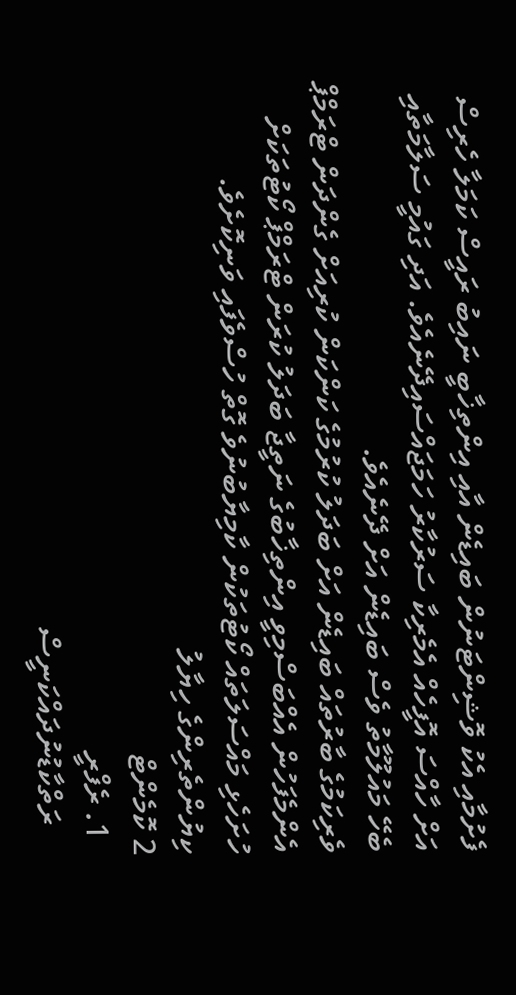ފެށުމާއި އެކު ވޮޝިންޓަނުން ބައިޑެން އާއި އިންތިޚާބީ ނައިބު ރައީސް ކަމަލާ ހެރިސް އަށް ހާއްސަ އޮފީހެއް އެމެރިކާ ސަރުކާރު ހަމަޖައްސައިދޭނެއެވެ. އަދި ގައުމީ ސަލާމަތާއި ބެހޭ މައުލޫމާތު ވެސް ބައިޑެން އަށް ދޭނެއެވެ.
ވެރިކަމުގެ ބާރުތައް ބައިޑެން އަށް ބަދަލު ކުރުމުގެ ކަންކަން ކުރިއަށް ގެންދަން ޓްރަމްޕް އެންމެފަހުން އެއްބަސްމިވީ އިންތިޚާބުގެ ނަތީޖާ ބަދަލު ކުރަން ޓްރަމްޕް ކޯޓުތަކަށް ހުށަހެޅި މައްސަލަތައް ކޯޓުތަކުން ކާމިޔާބުނުވެ ގޮތް ހުސްވެފައި ވަނިކޮށެވެ.
ކިޔުންތެރިންގެ ހިޔާލު
2 ކޮމެންޓް
  1. ރެފްރީ
    ރަތްކާޑުނުދައްކަނީސް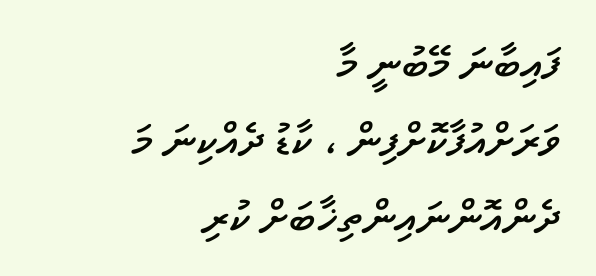ފައިބާނަ މޭބުނީ މާ ވަރަށްއުފާކޮށްފިން ، ކާޑު ދެއްކިނަ މަ ދެންއޮންނައިންތިޚާބަށް ކުރި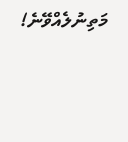މަތިނުލެއްވޭނެ!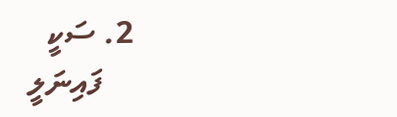2. ސަކީ
    ފައިނަލީ